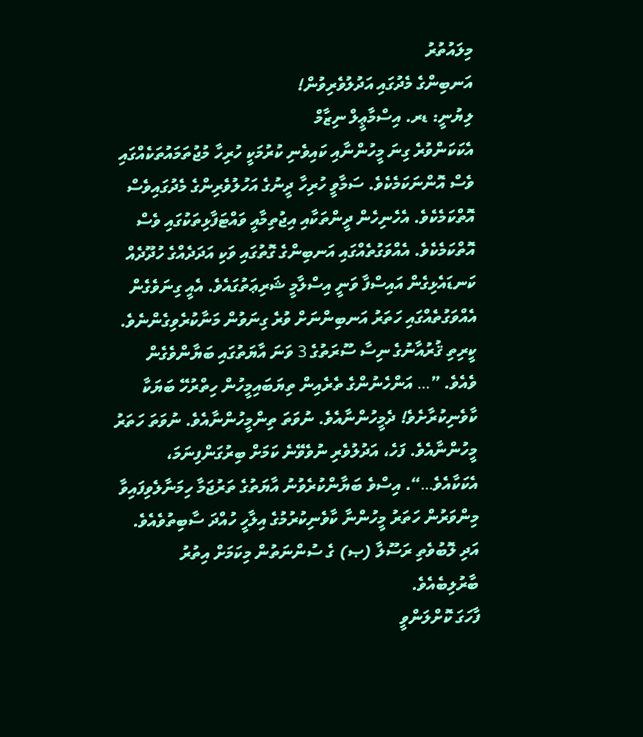މިލައުތުރު
އަނބިންގެ މެދުގައި އަދުލުވެރިވުން!
ލިޔުނީ: ޑރ. އިސްމާޢީލް ނިޒާމް
އެކަކަންވުރެ ގިނަ މީހުންނާއި ކައިވެނި ކުރުމަކީ ހުރިހާ މުޖުތަމައުތަކެއްގައި ވެސް އޮންނަކަމެކެވެ. ސަމާވީ ހުރިހާ ދީނުގެ އަހުލުވެރިންގެ މެދުގައިވެސް އޮތްކަމެކެވެ. އެހެނިހެން ދީންތަކާއި އިޖުތިމާއީ ވައްޓަފާޅިތަކުގައި ވެސް އޮތްކަމެކެވެ. އެއްވަގުތެއްގައި އަނބިންގެ ގޮތުގައި ވަކި އަދަދެއްގެ ހުދޫދެއް ކަނޑައެޅިގެން އައިސްފާ ވަނީ އިސްލާމީ ޝަރިޢަތުގައެވެ. އެއީ ގިނަވެގެން އެއްވަގުތެއްގައި ހަތަރު އަނބިންނަށް ވުރެ ގިނަވުން މަނާކުރެވިގެންނެވެ. ކީރިތި ޤުރުއާނުގެ ނިސާ ސޫރަތުގެ 3 ވަނަ އާޔަތުގައި ބަޔާންވެގެން ވެއެވެ. ”… އަންހެނުންގެ ތެރެއިން ތިޔަބައިމީހުން ހިތްރުހޭ ބަޔަކާ ކާވެނިކުރާށެވެ! ދެމީހުންނާއެވެ. ނުވަތަ ތިންމީހުންނާއެވެ. ނުވަތަ ހަތަރު މީހުންނާއެވެ. ފަހެ، އަދުލުވެރި ނުވެވޭނެ ކަމަށް ބިރުގަންފިނަމަ، އެކަކާއެވެ…“. އިސްވެ ބަޔާންކުރެވުނު އާޔަތުގެ ތަރުޖަމާ ހިމަނާލެވިފައިވާ މިންވަރުން ހަތަރު މީހުންނާ ކާވެނިކުރުމުގެ އިލާހީ ހުއްދަ ސާބިތުވެއެވެ. އަދި ލޮބުވެތި ރަސޫލާ (ޞ) ގެ ސުންނަތުން މިކަމަށް އިތުރު ބާރުލިބެއެވެ.
ފާހަގަ ކޮށްލަންވީ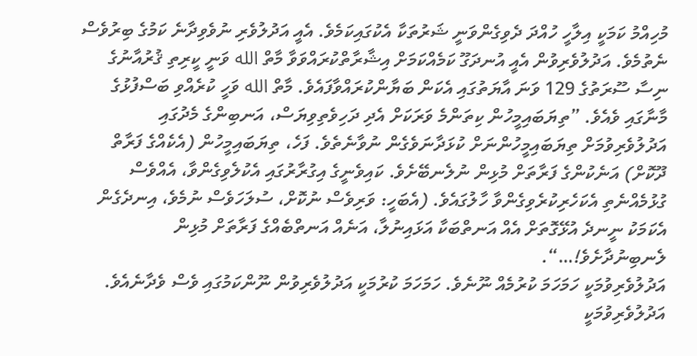މުހިއްމު ކަމަކީ އިލާހީ ހުއްދަ ދެވިގެންވަނީ ޝަރުތަކާ އެކުގައިކަމެވެ. އެއީ އަދުލުވެރި ނުވެވިދާނެ ކަމުގެ ބިރުވެސް ނެތުމެވެ. އަދުލުވެރިވުން އެއީ އުނދަގޫ ކަމެއްކަމަށް އިޝާރާތްކުރައްވަވާ މާތް الله ވަނީ ކީރިތި ޤުރުއާނުގެ ނިސާ ސޫރަތުގެ 129 ވަނަ އާޔަތުގައި އެކަން ބަޔާންކުރައްވާފައެވެ. މާތް الله ވަހީ ކުރެއްވި ބަސްފުޅުގެ މާނާގައި ވެއެވެ. ”ތިޔަބައިމީހުން ކިތަންމެ ވަރަކަށް އެދި ދަހިވެތިވިޔަސް، އަނބިންގެ މެދުގައި އަދުލުވެރިވުމަށް ތިޔަބައިމީހުންނަށް ކުޅަދާނަވެގެން ނުވާނެތެވެ. ފަހެ، ތިޔަބައިމީހުން (އެކެއްގެ ފަރާތް ދޫކޮށް) އަނެކުންގެ ފަރާތަށް މުޅިން ނުލެނބޭށެވެ. ކައިވެނީގެ އިގުރާރުގައި އެކުލެވިގެންވާ، އެއްވެސް ގުޅުމެއްނެތި އެކަހެރިކުރެވިގެންވާ ހާލުގައެވެ. (އެބަހީ: ވަރިވެސް ނުކޮށް، ސުލަހަވެސް ނުމެވެ، އިނދެގެން އެކަމަކު ނީނދެ އުޅޭގޮތަށް އެއް އަނތްބަކާ އަޅައިނުލާ، އަނެއް އަނތްބެއްގެ ފަރާތަށް މުޅިން ލެނބިނުދާށެވެ!…“.
އަދުލުވެރިވުމަކީ ހަމަހަމަ ކުރުމެއް ނޫނެވެ. ހަމަހަމަ ކުރުމަކީ އަދުލުވެރިވުން ނޫންކަމުގައި ވެސް ވެދާނެއެވެ. އަދުލުވެރިވުމަކީ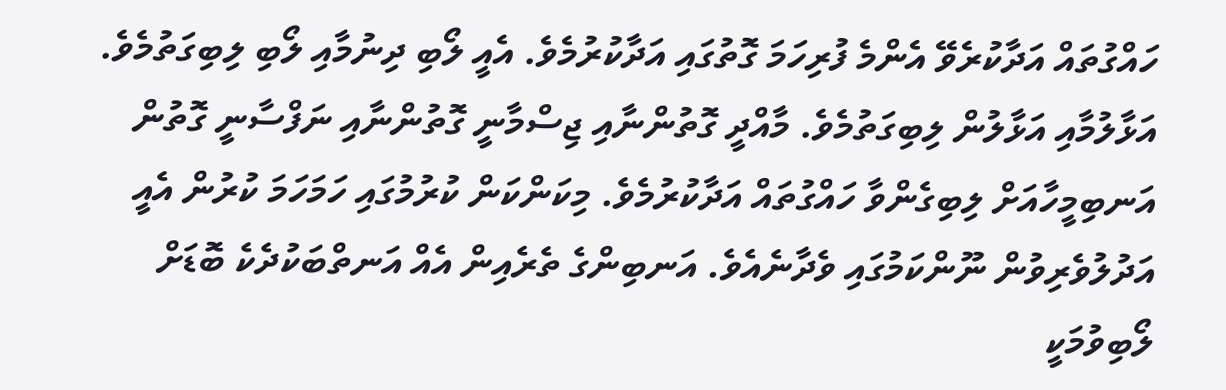ހައްގުތައް އަދާކުރެވޭ އެންމެ ފުރިހަމަ ގޮތުގައި އަދާކުރުމެވެ. އެއީ ލޯބި ދިނުމާއި ލޯބި ލިބިގަތުމެވެ. އަޅާލުމާއި އަޅާލުން ލިބިގަތުމެވެ. މާއްދީ ގޮތުންނާއި ޖިސްމާނީ ގޮތުންނާއި ނަފްސާނީ ގޮތުން އަނބިމީހާއަށް ލިބިގެންވާ ހައްގުތައް އަދާކުރުމެވެ. މިކަންކަން ކުރުމުގައި ހަމަހަމަ ކުރުން އެއީ އަދުލުވެރިވުން ނޫންކަމުގައި ވެދާނެއެވެ. އަނބިންގެ ތެރެއިން އެއް އަނތްބަކުދެކެ ބޮޑަށް ލޯބިވުމަކީ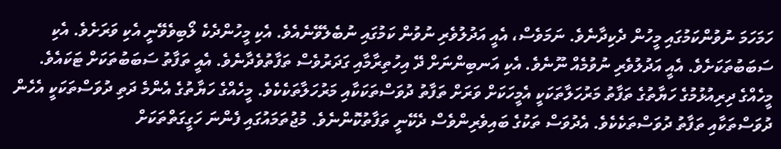ހަމަހަމަ ނުވުންކަމުގައި މީހުން ދެކިދާނެވެ. ނަމަވެސް، އެއީ އަދުލުވެރި ނުވުން ކަމުގައި ނުބެލެވޭނެއެވެ. އެކި މީހުންދެކެ ލޯބިވެވޭނީ އެކި ވަރަށެވެ. އެކި ސަބަބުތަކަށެވެ. އެއީ އަދުލުވެރި ނުވުމެއް ނޫނެވެ. އެކި އަނބިންނަށް ދޭ އިހުތިރާމާއި ގަދަރުވެސް ތަފާތުވެދާނެވެ. އެއީ ތަފާތު ސަބަބުތަކަށް ޓަކައެވެ. މީހެއްގެ ދިރިއުޅުމުގެ ހަޔާތުގެ ތަފާތު މަރުހަލާތަކަކީ އެމީހަކަށް ވަރަށް ތަފާތު ދުވަސްތަކަކާއި މަރުހަލާތަކެކެވެ. މީހެއްގެ ހަޔާތުގެ އެންމެ ދަތި ދުވަސްތަކަކީ އެހެން ދުވަސްތަކާއި ތަފާތު ދުވަސްތަކެކެވެ. އެދުވަސް ތަކުގެ ބައިވެރިންވެސް ދެކޭނީ ތަފާތުކޮންނެވެ. މުޖުތަމައުގައި ފެންނަ ހަގީގަތްތަކަށް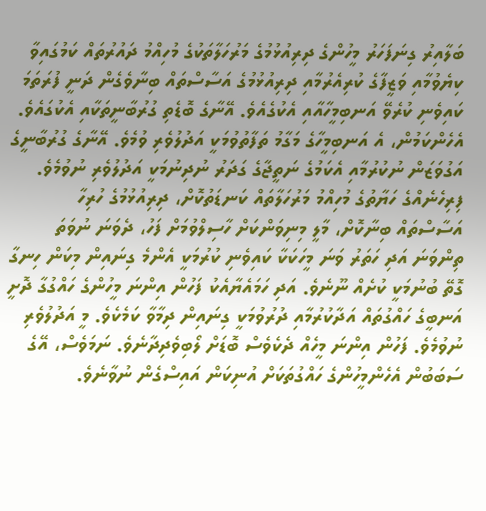ބަލާއިރު ގިނަފަހަރު މީހުންގެ ދިރިއުޅުމުގެ މަރުހަލާތަކުގެ މުހިއްމު ދައުރުތައް ކަމުގައިވާ ކިޔެވުމާއި ވަޒީފާގެ ކުރިއެރުމާއި ދިރިއުޅުމުގެ އަސާސްތައް ބިނާވެގެން ދަނީ ފުރަތަމަ ކައިވެނި ކުރެވޭ އަނބިމީހާއާއި އެކުގެއެވެ. އޭނާގެ ބޮޑެތި ގުރުބާނީތަކާއި އެކުގައެވެ. އެހެންކަމުން، އެ އަނބިމީހާގެ މަގާމު ތަފާތުވުމަކީ އަދުލުވެރި ވުމެވެ. އޭނާގެ ގުރުބާނީގެ އަގުވަޒަން ނުކުރުމާއި އެކަމުގެ ނަތީޖާގެ ގަދަރު ނުދިނުމަކީ އަދުލުވެރި ނުވުމެވެ.
ފިރިހެނެއްގެ ހަޔާތުގެ މުހިއްމު މަރުހަލާތައް ކަނޑަތުކޮށް، ދިރިއުޅުމުގެ ހުރިހާ އަސާސްތައް ބިނާކޮށް، މާލީ މިނިވަންކަށް ހާސިލްވުމަށް ފަހު، ދެވަނަ ނުވަތަ ތިންވަނަ އަދި ހަތަރު ވަނަ މީހަކަކާ ކައިވެނި ކުރުމަކީ އެންމެ ގިނައިން މިކަން ހިނގާ ގޮތޭ ބުނުމަކީ ކުށެއް ނޫނެވެ. އަދި ހަމައެޔާއެކު ފަހުން އިންނަ މީހުންގެ ހައްގުގާ ދޮށީ އަނބީގެ ހައްގުތައް އަދާކުރުމާއި ދުރުވުމަކީ ގިނައިން ދިމާވާ ކަމެކެވެ. މީ އަދުލުވެރި ނުވުމެވެ. ފަހުން އިންނަ މީހެއް ދެކެވެސް ބޮޑަށް ލޯބިވެދިދާނެވެ. ނަމަވެސް، އޭގެ ސަބަބުން އެހެންމީހުންގެ ހައްގުތަކަށް އުނިކަން އައިސްގެން ނުވާނެވެ.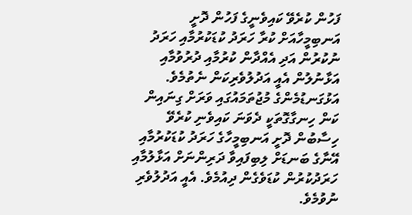ފަހުން ކުރެވޭ ކައިވެނީގެ ފަހުން ދޮށީ އަނބިމީހާއަށް ކުރާ ހަރަދު ކުޑަކުރުމާއި ހަރަދު ނުކުރުން އަދި އެއްދާން ކުރުމާއި ދުރުވުމާއި އަޅާނުލުން އެއީ އަދުލުވެރިކަން ނެތުމެވެ. އަޅުގަނޑުމެންގެ މުޖުތަމައުގައި ވަރަށް ގިނައިން ކަން ހިނގާގޮތަކީ ދެވަނަ ކައިވެނި ކުރެވޭ ހިސާބުން ދޮށީ އަނބިމީހާގެ ހަރަދު ކުޑަކުރުމާއި އޭނާގެ ބަނޑަށް ލިބިފައިވާ ދަރިންނަށް އަޅާލުމާއި ހަރަދުކުރުން ކުޑަވެގެން ދިއުމެވެ. އެއީ އަދުލުވެރި ނުވުމެވެ.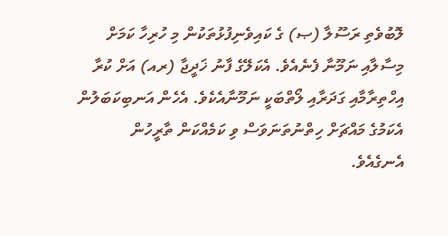ލޮބުވެތި ރަސޫލާ (ޞ) ގެ ކައިވެނިފުޅުތަކުން މި ހުރިހާ ކަމަށް މިސާލާއި ނަމޫނާ ފެނެއެވެ. އެކަލޭގެ ފާނު ޚަދީޖާ (ރއ) އަށް ކުރާ އިހްތިރާމާއި ގަދަރާއި ލޯތްބަކީ ނަމޫނާއެކެވެ. އެހެން އަނބިކަބަލުން އެކަމުގެ މައްޗަށް ހިތްނުތަނަވަސް ވި ކަމެއްކަން ތާރީހުން އެނގެއެވެ.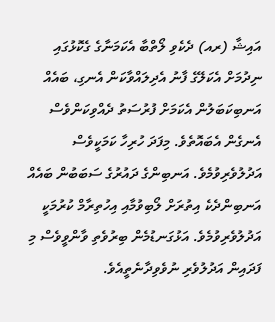އައިޝާ (ރއ) ދެކެވި ލޯތްބާ އެކަމަނާގެ ގެކޮޅުގައި ނިދުމަށް އެކަލޭގެ ފާނު އެދިލައްވާކަން އެނގި، ބައެއް އަނބިކަބަލުން އެކަމަށް ފުރުސަތު ދެއްވިކަންވެސް އެނގެން އެބައޮތެވެ. މިފަދަ ހުރިހާ ކަމަކީވެސް އަދުލުވެރިވުމެވެ. އަނބިންގެ ދައުރުގެ ސަބަބުން ބައެއް އަނބިންދެކެ އިތުރަށް ލޯބިވުމާއި އިހުތިރާމް ކުރުމަކީ އަދުލުވެރިވުމެވެ. އަޅުގަނޑުމެން ބިރުވެތި ވާންވީވެސް މި ފަދައިން އަދުލުވެރި ނުވެވިދާނެތީއެވެ.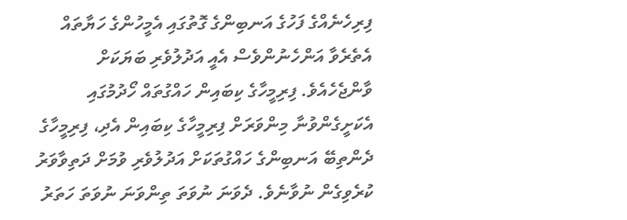ފިރިހެނެއްގެ ފަހުގެ އަނބިންގެ ގޮތުގައި އެމީހުންގެ ހަޔާތައް އެތެރެވާ އަންހެނުންވެސް އެއީ އަދުލުވެރި ބަޔަކަށް ވާންޖެހެއެވެ. ފިރިމީހާގެ ކިބައިން ހައްގުތައް ހޯދުމުގައި އެކަށީގެންވުނާ މިންވަރަށް ފިރިމީހާގެ ކިބައިން އެދި، ފިރިމީހާގެ ދެންތިބޭ އަނބިންގެ ހައްގުތަކަށް އަދުލުވެރި ވުމަށް ދަތިވާވަރު ކުރެވިގެން ނުވާނެވެ. ދެވަނަ ނުވަތަ ތިންވަނަ ނުވަތަ ހަތަރު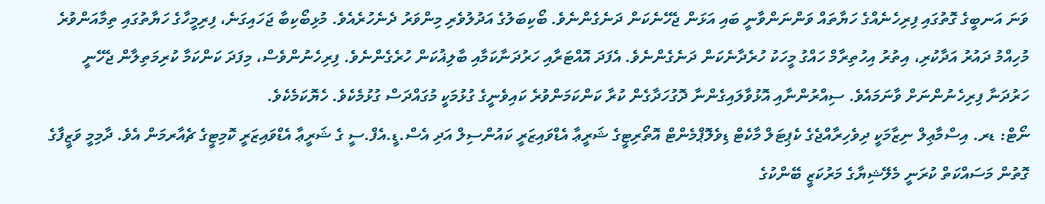ވަނަ އަނބީގެ ގޮތުގައި ފިރިހެނެއްގެ ހަޔާތައް ވަންނަންވާނީ ބައި އަޅަން ޖެހޭނެކަން ދަނެގެންނެވެ. ބޯކިބަލުގެ އަދުލުވެރި މިންވަރު ދެނެހުރެއެވެ. މުޅިބޯކިބާ ޖަހައިގަނެ، ފިރިމީހާގެ ހަޔާތުގައި ތިމާއަންވުރެ މުހިއްމު ދައުރު އަދާކުރި، އިތުރު އިހުތިރާމް ހައްގު މީހަކު ހުރެދާނެކަން ދަނެގެންނެވެ. އެފަދަ އޮއްޓަރާއި ހަރުދަނާކަމާއި ބާލިޣުކަން ހުރެގެންނެވެ. ފިރިހެނުންވެސް، މިފަދަ ކަންކަމާ ކުރިމަތިލާން ޖެހޭނީ ހަރުދަނާ ފިރިހެނުންނަށް ވާނަމައެވެ. ސިއްރުންނާއި އޮޅުވާލައިގެންނާ ދޮގުހަދާގެން ކުރާ ކަންކަމަންވުރެ ކައިވެނީގެ ގުޅުމަކީ މުގައްދަސް ގުޅުމެކެވެ. ހެޔޮކަމެކެވެ.
ނޯޓް: ޑރ. އިސްމާޢިލް ނިޒާމަކީ ދިވެހިރާއްޖެގެ ކެޕިޓަލް މާކެޓް ޑިވެލޮޕްމެންޓް އޮތޯރިޓީގެ ޝަރީޢާ އެޑްވައިޒަރީ ކައުންސިލް އަދި އެސް.ޑީ.އެފް.ސީ ގެ ޝަރީޢާ އެޑްވައިޒަރީ ކޮމިޓީގެ ޗެއާރމަން އެވެ. ދާމިމީ ވަޒީފާގެ ގޮތުން މަސައްކަތް ކުރަނީ މެލޭޝިޔާގެ މަރުކަޒީ ބޭންކުގެ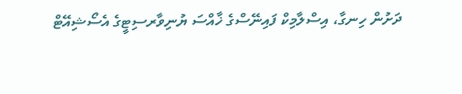ދަށުން ހިނގާ، އިސްލާމިކް ފައިނޭސްގެ ޚާއްސަ ޔުނިވާރސިޓީގެ އެސޯޝިއޭޓް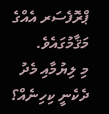ޕްރޮފެސަރ އެއްގެ މަޤާމުގައެވެ.
މި ލިޔުމާއި މެދު ދެކެނީ ކިހިނެއް؟